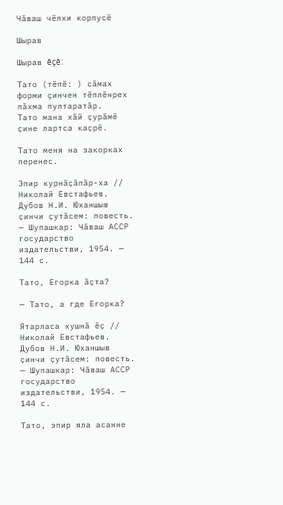Чӑваш чӗлхи корпусӗ

Шырав

Шырав ĕçĕ:

Тато (тĕпĕ: ) сăмах форми çинчен тĕплĕнрех пăхма пултаратăр.
Тато мана хӑй ҫурӑмӗ ҫине лартса каҫрӗ.

Тато меня на закорках перенес.

Эпир курнӑҫӑпӑр-ха // Николай Евстафьев. Дубов Н.И. Юханшыв ҫинчи ҫутӑсем: повесть. — Шупашкар: Чӑваш АССР государство издательстви, 1954. — 144 с.

Тато, Егорка ӑҫта?

— Тато, а где Егорка?

Ятарласа хушнӑ ӗҫ // Николай Евстафьев. Дубов Н.И. Юханшыв ҫинчи ҫутӑсем: повесть. — Шупашкар: Чӑваш АССР государство издательстви, 1954. — 144 с.

Тато, эпир яла асанне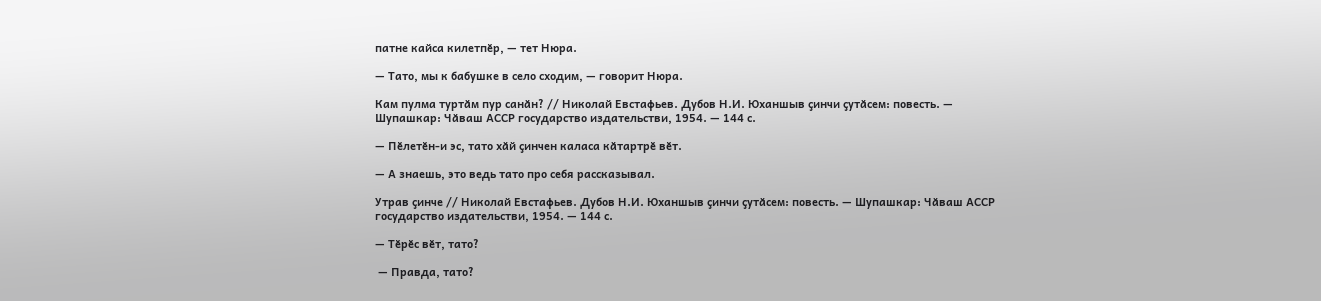патне кайса килетпӗр, — тет Нюра.

— Тато, мы к бабушке в село сходим, — говорит Нюра.

Кам пулма туртӑм пур санӑн? // Николай Евстафьев. Дубов Н.И. Юханшыв ҫинчи ҫутӑсем: повесть. — Шупашкар: Чӑваш АССР государство издательстви, 1954. — 144 с.

— Пӗлетӗн-и эс, тато хӑй ҫинчен каласа кӑтартрӗ вӗт.

— А знаешь, это ведь тато про себя рассказывал.

Утрав ҫинче // Николай Евстафьев. Дубов Н.И. Юханшыв ҫинчи ҫутӑсем: повесть. — Шупашкар: Чӑваш АССР государство издательстви, 1954. — 144 с.

— Тӗрӗс вӗт, тато?

 — Правда, тато?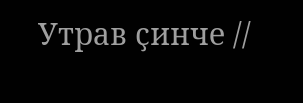Утрав ҫинче //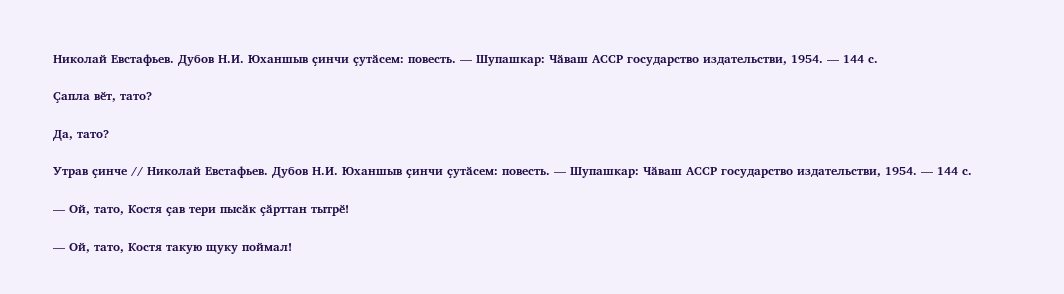Николай Евстафьев. Дубов Н.И. Юханшыв ҫинчи ҫутӑсем: повесть. — Шупашкар: Чӑваш АССР государство издательстви, 1954. — 144 с.

Ҫапла вӗт, тато?

Да, тато?

Утрав ҫинче // Николай Евстафьев. Дубов Н.И. Юханшыв ҫинчи ҫутӑсем: повесть. — Шупашкар: Чӑваш АССР государство издательстви, 1954. — 144 с.

— Ой, тато, Костя ҫав тери пысӑк ҫӑрттан тытрӗ!

— Ой, тато, Костя такую щуку поймал!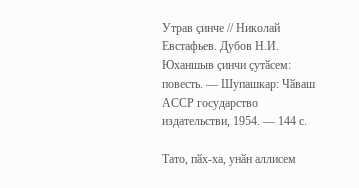Утрав ҫинче // Николай Евстафьев. Дубов Н.И. Юханшыв ҫинчи ҫутӑсем: повесть. — Шупашкар: Чӑваш АССР государство издательстви, 1954. — 144 с.

Тато, пӑх-ха, унӑн аллисем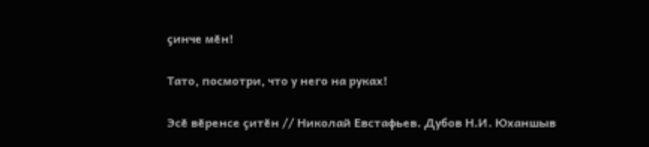ҫинче мӗн!

Тато, посмотри, что у него на руках!

Эсӗ вӗренсе ҫитӗн // Николай Евстафьев. Дубов Н.И. Юханшыв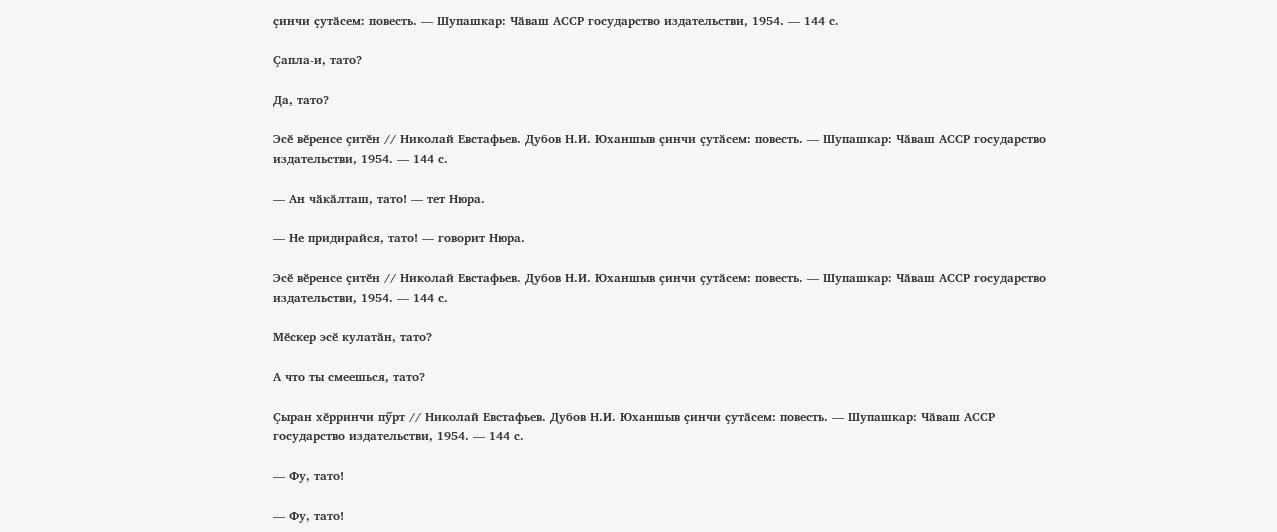ҫинчи ҫутӑсем: повесть. — Шупашкар: Чӑваш АССР государство издательстви, 1954. — 144 с.

Ҫапла-и, тато?

Да, тато?

Эсӗ вӗренсе ҫитӗн // Николай Евстафьев. Дубов Н.И. Юханшыв ҫинчи ҫутӑсем: повесть. — Шупашкар: Чӑваш АССР государство издательстви, 1954. — 144 с.

— Ан чӑкӑлташ, тато! — тет Нюра.

— Не придирайся, тато! — говорит Нюра.

Эсӗ вӗренсе ҫитӗн // Николай Евстафьев. Дубов Н.И. Юханшыв ҫинчи ҫутӑсем: повесть. — Шупашкар: Чӑваш АССР государство издательстви, 1954. — 144 с.

Мӗскер эсӗ кулатӑн, тато?

А что ты смеешься, тато?

Ҫыран хӗрринчи пӳрт // Николай Евстафьев. Дубов Н.И. Юханшыв ҫинчи ҫутӑсем: повесть. — Шупашкар: Чӑваш АССР государство издательстви, 1954. — 144 с.

— Фу, тато!

— Фу, тато!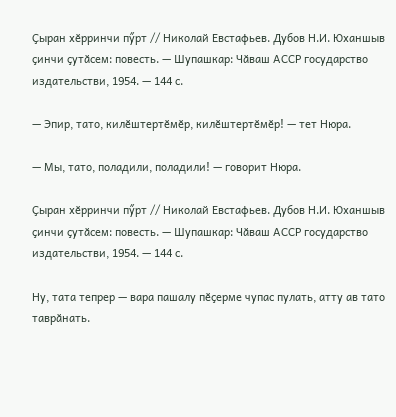Ҫыран хӗрринчи пӳрт // Николай Евстафьев. Дубов Н.И. Юханшыв ҫинчи ҫутӑсем: повесть. — Шупашкар: Чӑваш АССР государство издательстви, 1954. — 144 с.

— Эпир, тато, килӗштертӗмӗр, килӗштертӗмӗр! — тет Нюра.

— Мы, тато, поладили, поладили! — говорит Нюра.

Ҫыран хӗрринчи пӳрт // Николай Евстафьев. Дубов Н.И. Юханшыв ҫинчи ҫутӑсем: повесть. — Шупашкар: Чӑваш АССР государство издательстви, 1954. — 144 с.

Ну, тата тепрер — вара пашалу пӗҫерме чупас пулать, атту ав тато таврӑнать.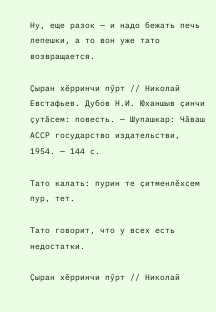Ну, еще разок — и надо бежать печь лепешки, а то вон уже тато возвращается.

Ҫыран хӗрринчи пӳрт // Николай Евстафьев. Дубов Н.И. Юханшыв ҫинчи ҫутӑсем: повесть. — Шупашкар: Чӑваш АССР государство издательстви, 1954. — 144 с.

Тато калать: пурин те ҫитменлӗхсем пур, тет.

Тато говорит, что у всех есть недостатки.

Ҫыран хӗрринчи пӳрт // Николай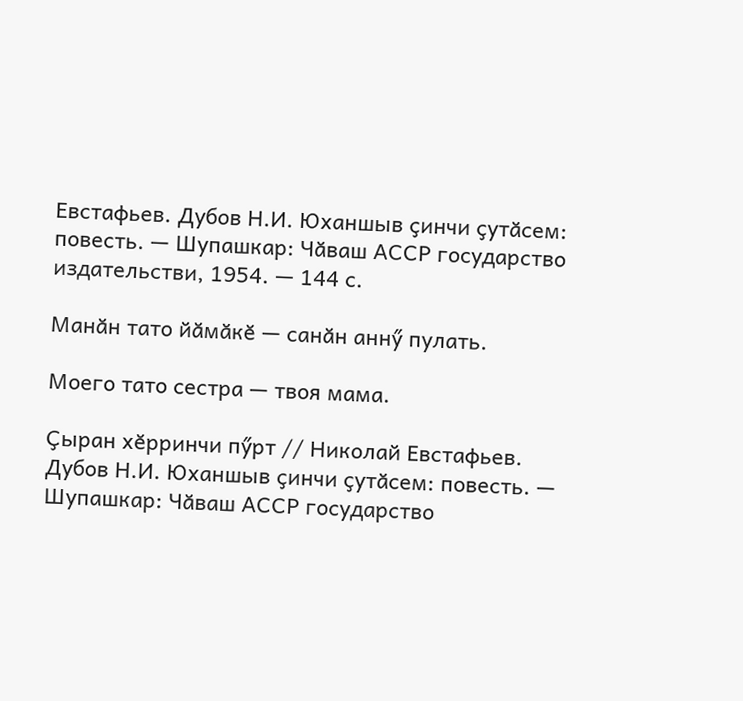Евстафьев. Дубов Н.И. Юханшыв ҫинчи ҫутӑсем: повесть. — Шупашкар: Чӑваш АССР государство издательстви, 1954. — 144 с.

Манӑн тато йӑмӑкӗ — санӑн аннӳ пулать.

Моего тато сестра — твоя мама.

Ҫыран хӗрринчи пӳрт // Николай Евстафьев. Дубов Н.И. Юханшыв ҫинчи ҫутӑсем: повесть. — Шупашкар: Чӑваш АССР государство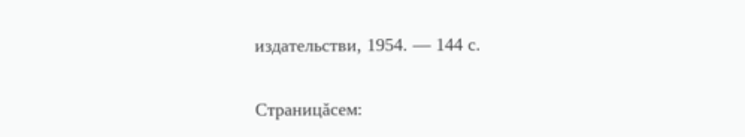издательстви, 1954. — 144 с.

Страницăсем: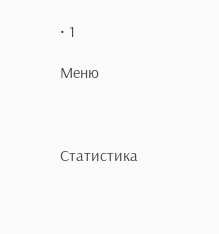• 1

Меню



Статистика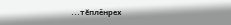...тĕплӗнрех